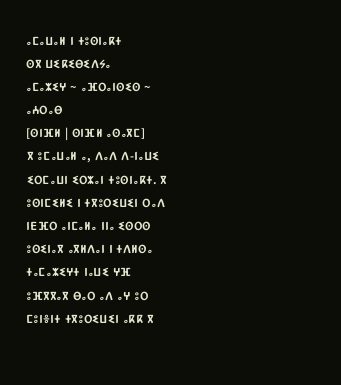ⴰⵎⴰⵡⴰⵍ ⵏ ⵜⵓⵙⵏⴰⴽⵜ
ⵙⴳ ⵡⵉⴽⵉⴱⵉⴷⵢⴰ
ⴰⵎⴰⵣⵉⵖ ~ ⴰⴼⵔⴰⵏⵙⵉⵙ ~ ⴰⵄⵔⴰⴱ
[ⵙⵏⴼⵍ | ⵙⵏⴼⵍ ⴰⵙⴰⴳⵎ]
ⴳ ⵓⵎⴰⵡⴰⵍ ⴰ, ⴷⴰⴷ ⴷ-ⵏⴰⵡⵉ ⵉⵔⵎⴰⵡⵏ ⵉⵔⵣⴰⵏ ⵜⵓⵙⵏⴰⴽⵜ. ⴳ ⵓⵙⵏⵎⵉⵍⵉ ⵏ ⵜⴳⵓⵔⵉⵡⵉⵏ ⵔⴰⴷ ⵏⴹⴼⵔ ⴰⵏⵎⴰⵍⴰ ⵏⵏⴰ ⵉⵙⵔⵙ ⵓⵙⵉⵏⴰⴳ ⴰⴳⵍⴷⴰⵏ ⵏ ⵜⴷⵍⵙⴰ ⵜⴰⵎⴰⵣⵉⵖⵜ ⵏⴰⵡⵉ ⵖⴼ ⵓⴼⴳⴳⴰⴳ ⴱⴰⵔ ⴰⴷ ⴰⵖ ⵓⵔ ⵎⵓⵏⴻⵏⵜ ⵜⴳⵓⵔⵉⵡⵉⵏ ⴰⴽⴽ ⴳ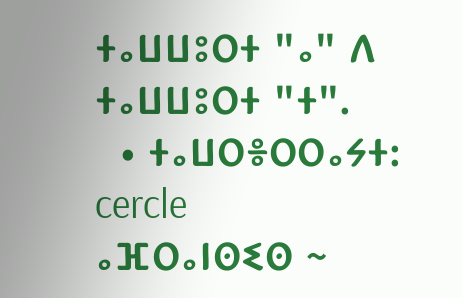ⵜⴰⵡⵡⵓⵔⵜ "ⴰ" ⴷ ⵜⴰⵡⵡⵓⵔⵜ "ⵜ".
  • ⵜⴰⵡⵔⴻⵔⵔⴰⵢⵜ: cercle
ⴰⴼⵔⴰⵏⵙⵉⵙ ~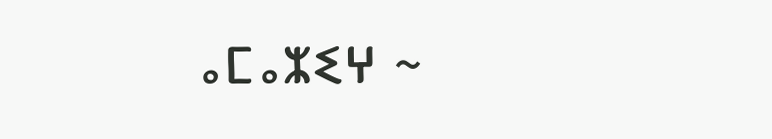ⴰⵎⴰⵣⵉⵖ ~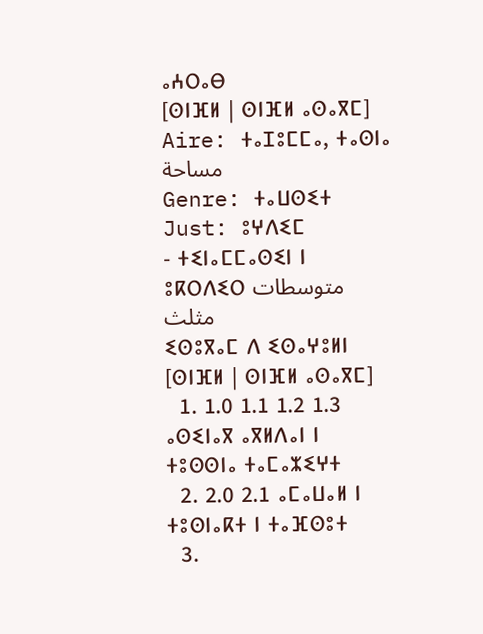ⴰⵄⵔⴰⴱ
[ⵙⵏⴼⵍ | ⵙⵏⴼⵍ ⴰⵙⴰⴳⵎ]
Aire: ⵜⴰⵊⵓⵎⵎⴰ, ⵜⴰⵙⵏⴰ مساحة
Genre: ⵜⴰⵡⵙⵉⵜ
Just: ⵓⵖⴷⵉⵎ
- ⵜⵉⵏⴰⵎⵎⴰⵙⵉⵏ ⵏ ⵓⴽⵔⴷⵉⵔ متوسطات مثلث
ⵉⵙⵓⴳⴰⵎ ⴷ ⵉⵙⴰⵖⵓⵍⵏ
[ⵙⵏⴼⵍ | ⵙⵏⴼⵍ ⴰⵙⴰⴳⵎ]
  1. 1.0 1.1 1.2 1.3 ⴰⵙⵉⵏⴰⴳ ⴰⴳⵍⴷⴰⵏ ⵏ ⵜⵓⵙⵙⵏⴰ ⵜⴰⵎⴰⵣⵉⵖⵜ
  2. 2.0 2.1 ⴰⵎⴰⵡⴰⵍ ⵏ ⵜⵓⵙⵏⴰⴽⵜ ⵏ ⵜⴰⴼⵙⵓⵜ
  3.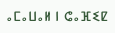ⴰⵎⴰⵡⴰⵍ ⵏ ⵛⴰⴼⵉⵇ